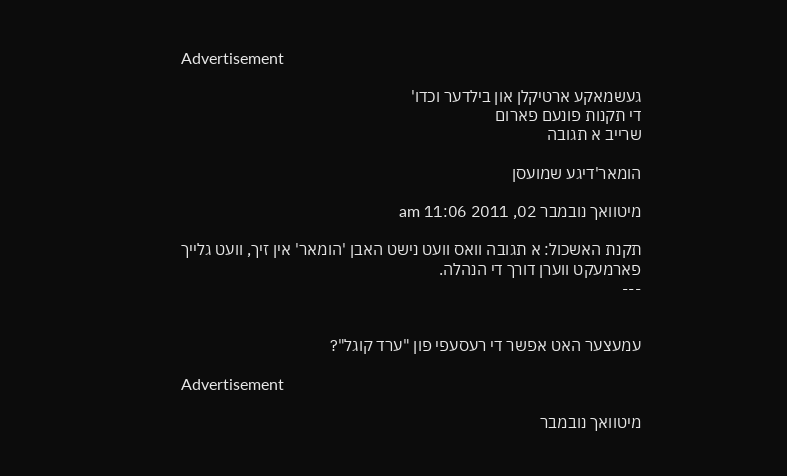Advertisement

געשמאקע ארטיקלן און בילדער וכדו'
די תקנות פונעם פארום
שרייב א תגובה

הומאר'דיגע שמועסן

מיטוואך נובמבר 02, 2011 11:06 am

תקנת האשכול: א תגובה וואס וועט נישט האבן 'הומאר' אין זיך, וועט גלייך פארמעקט ווערן דורך די הנהלה.
---


עמעצער האט אפשר די רעסעפי פון "ערד קוגל"?

Advertisement

מיטוואך נובמבר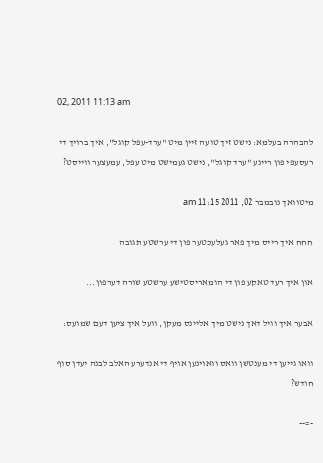02, 2011 11:13 am

להבהרה בעלמא: נישט זיך טועה זיין מיט "ערד-עפל קוגל", איך ברויך די רעסעפי פון ריינע "ערד קוגל", נישט געמישט מיט עפל, עמעצער ווייסט?

מיטוואך נובמבר 02, 2011 11:15 am

חחח איך רייס מיך פאר געלעכטער פון די ערשטע תגובה

און איך רעד טאקע פון די הומאריסטישע ערשטע שורה דערפון...

אבער איך וויל דאך נישט מיך אליינס מעקן, וועל איך ציען דעם שמועס:

וואו גייען די מענטשן וואס וואוינען אויף די אנדערע האלב לבנה יעדן סוף חודש?

-=--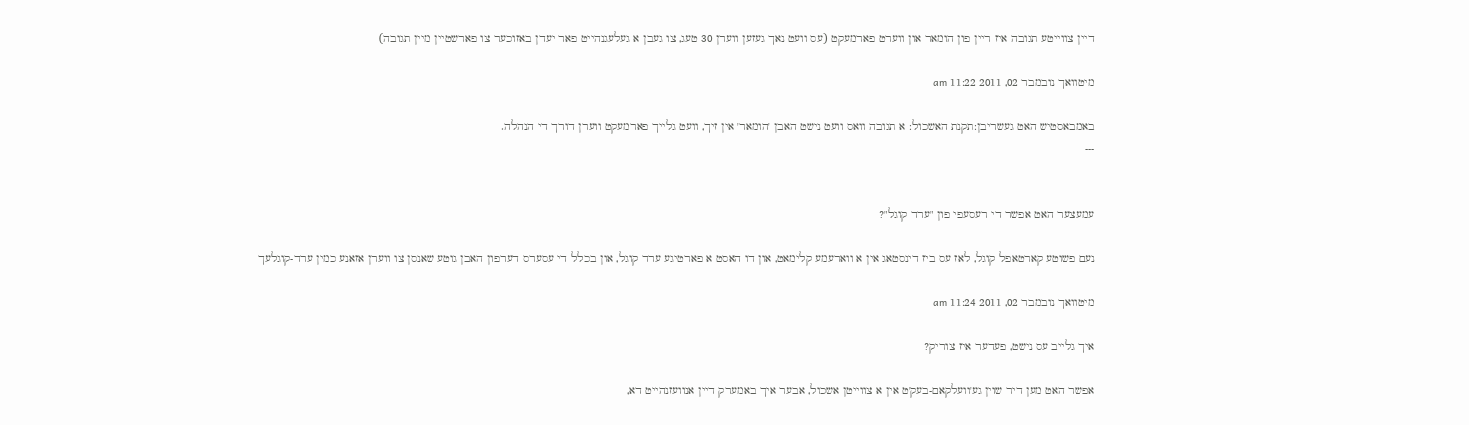דיין צווייטע תגובה איז ריין פון הומאר און ווערט פארמעקט (עס וועט נאך געזען ווערן 30 טעג, צו געבן א געלעגנהייט פאר יעדן באזוכער צו פארשטיין מיין תגובה)

מיטוואך נובמבר 02, 2011 11:22 am

באמבאסטיש האט געשריבן:תקנת האשכול: א תגובה וואס וועט נישט האבן 'הומאר' אין זיך, וועט גלייך פארמעקט ווערן דורך די הנהלה.
---


עמעצער האט אפשר די רעסעפי פון "ערד קוגל"?

נעם פשוטע קארטאפל קוגל, לאז עס ביז דינסטאג אין א ווארעמע קלימאט, און דו האסט א פארטיגע ערד קוגל, און בכלל די עסערס דערפון האבן גוטע שאנסן צו ווערן אזאנע כמין ערד-קוגלעך

מיטוואך נובמבר 02, 2011 11:24 am

איך גלייב עס נישט, פעדער איז צוריק?

אפשר האט מען דיר שוין גע'וועלקאם-בעק'ט אין א צווייטן אשכול, אבער איך באמערק דיין אנוועזנהייט דא,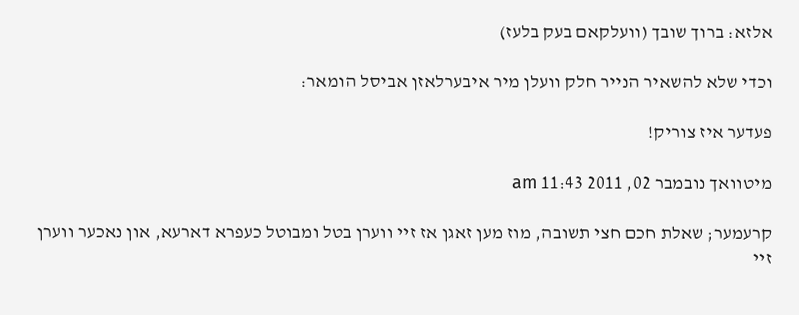אלזא: ברוך שובך (וועלקאם בעק בלעז)

וכדי שלא להשאיר הנייר חלק וועלן מיר איבערלאזן אביסל הומאר:

פעדער איז צוריק!

מיטוואך נובמבר 02, 2011 11:43 am

קרעמער; שאלת חכם חצי תשובה, מוז מען זאגן אז זיי ווערן בטל ומבוטל כעפרא דארעא, און נאכער ווערן זיי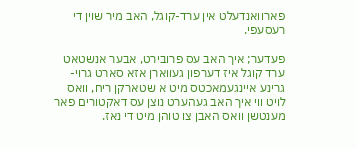פארוואנדעלט אין ערד-קוגל, האב מיר שוין די רעסעפי.

פעדער; איך האב עס פרובירט, אבער אנשטאט ערד קוגל איז דערפון געווארן אזא סארט גרוי-גרינע איינגעמאכטס מיט א שטארקן ריח, וואס לויט ווי איך האב געהערט נוצן עס דאקטורים פאר מענטשן וואס האבן צו טוהן מיט די נאז.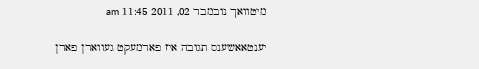מיטוואך נובמבר 02, 2011 11:45 am

יענטאאש'ענס תגובה איז פארמעקט געווארן פארן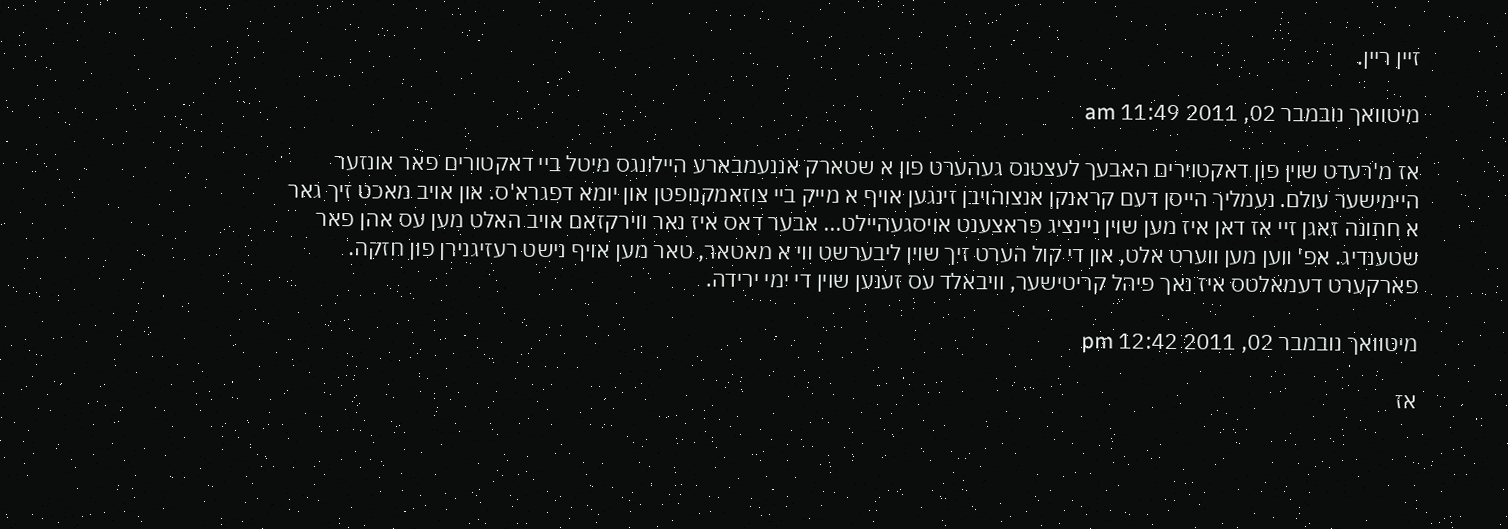זיין ריין.

מיטוואך נובמבר 02, 2011 11:49 am

אז מ'רעדט שוין פון דאקטוירים האבעך לעצטנס געהערט פון א שטארק אננעמבארע היילונגס מיטל ביי דאקטורים פאר אונזער היימישער עולם. נעמליך הייסן דעם קראנקן אנצוהויבן זינגען אויף א מייק ביי צוזאמקנופטן און יומא דפגרא'ס. און אויב מאכט זיך גאר א חתונה זאגן זיי אז דאן איז מען שוין ניינציג פראצענט אויסגעהיילט... אבער דאס איז נאר ווירקזאם אויב האלט מען עס אהן פאר שטענדיג. אפ' ווען מען ווערט אלט, און די קול הערט זיך שוין ליבערשט ווי א מאטאר, טאר מען אויף נישט רעזיגנירן פון חזקה. פארקערט דעמאלטס איז נאך פיהל קריטישער, וויבאלד עס זענען שוין די ימי ירידה.

מיטוואך נובמבר 02, 2011 12:42 pm

אז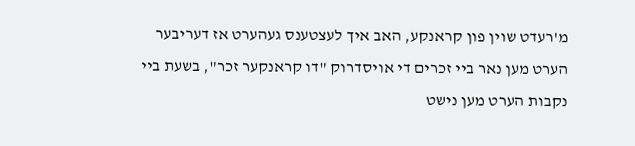מ'רעדט שוין פון קראנקע, האב איך לעצטענס געהערט אז דעריבער הערט מען נאר ביי זכרים די אויסדרוק "דו קראנקער זכר", בשעת ביי נקבות הערט מען נישט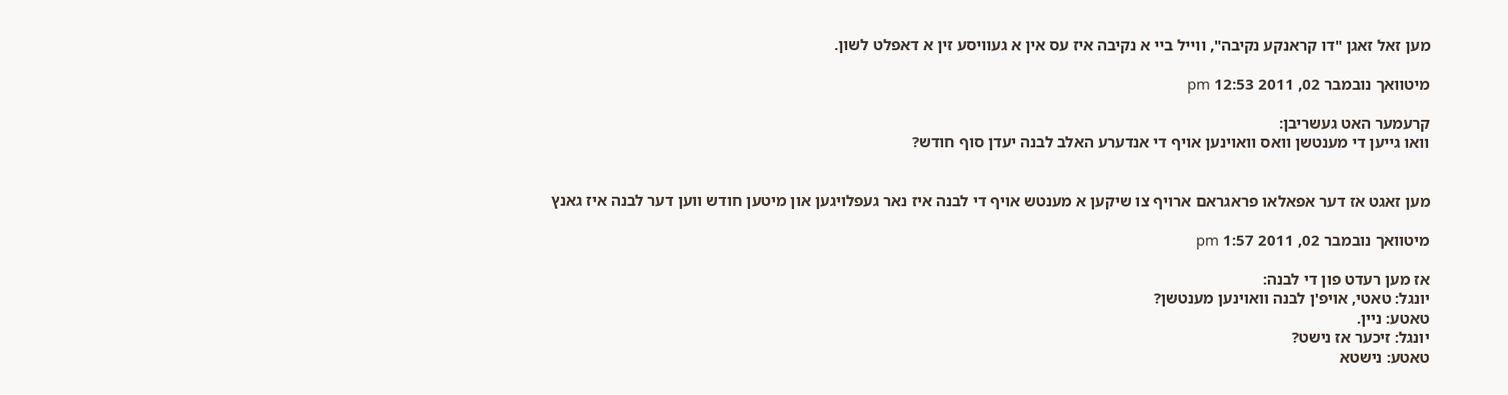מען זאל זאגן "דו קראנקע נקיבה", ווייל ביי א נקיבה איז עס אין א געוויסע זין א דאפלט לשון.

מיטוואך נובמבר 02, 2011 12:53 pm

קרעמער האט געשריבן:
וואו גייען די מענטשן וואס וואוינען אויף די אנדערע האלב לבנה יעדן סוף חודש?


מען זאגט אז דער אפאלאו פראגראם ארויף צו שיקען א מענטש אויף די לבנה איז נאר געפלויגען און מיטען חודש ווען דער לבנה איז גאנץ

מיטוואך נובמבר 02, 2011 1:57 pm

אז מען רעדט פון די לבנה:
יונגל: טאטי, אויפ'ן לבנה וואוינען מענטשן?
טאטע: ניין.
יונגל: זיכער אז נישט?
טאטע: נישטא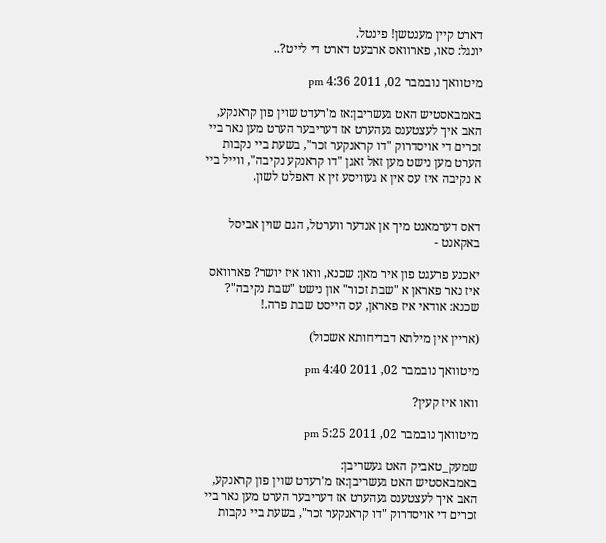דארט קיין מענטשן! פינטל.
יונגל: סאו, פארוואס ארבעט דארט די לייט?..

מיטוואך נובמבר 02, 2011 4:36 pm

באמבאסטיש האט געשריבן:אז מ'רעדט שוין פון קראנקע, האב איך לעצטענס געהערט אז דעריבער הערט מען נאר ביי זכרים די אויסדרוק "דו קראנקער זכר", בשעת ביי נקבות הערט מען נישט מען זאל זאגן "דו קראנקע נקיבה", ווייל ביי א נקיבה איז עס אין א געוויסע זין א דאפלט לשון.


דאס דערמאנט מיך אן אנדער ווערטל, הגם שוין אביסל באקאנט -

יאכנע פרעגט פון איר מאן: שכנא, וואו איז יושר? פארוואס איז נאר פאראן א "שבת זכור" און נישט "שבת נקיבה"?
שכנא: אודאי איז פאראן, עס הייסט שבת פרה.!

(אריין אין מילתא דבדיחותא אשכול)

מיטוואך נובמבר 02, 2011 4:40 pm

וואו איז קעין?

מיטוואך נובמבר 02, 2011 5:25 pm

שמעק_טאביק האט געשריבן:
באמבאסטיש האט געשריבן:אז מ'רעדט שוין פון קראנקע, האב איך לעצטענס געהערט אז דעריבער הערט מען נאר ביי זכרים די אויסדרוק "דו קראנקער זכר", בשעת ביי נקבות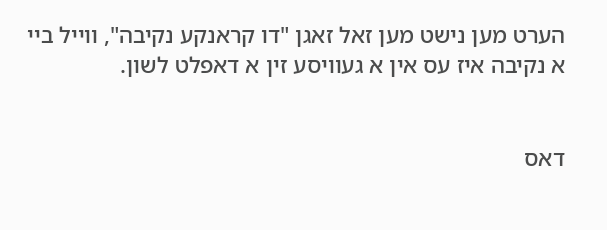הערט מען נישט מען זאל זאגן "דו קראנקע נקיבה", ווייל ביי א נקיבה איז עס אין א געוויסע זין א דאפלט לשון.


דאס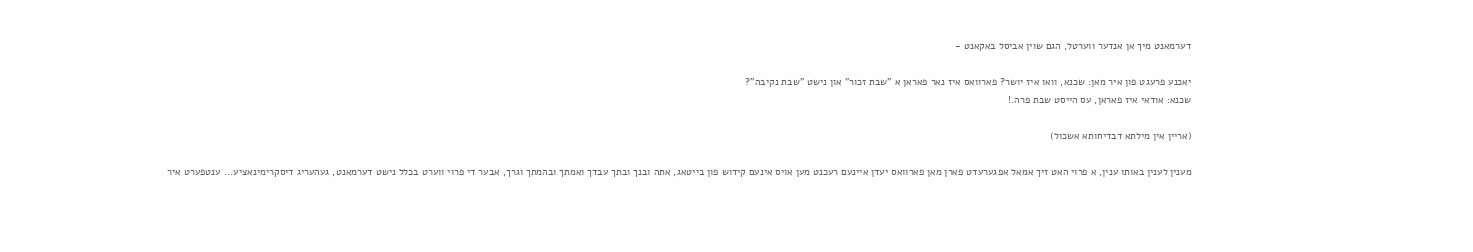דערמאנט מיך אן אנדער ווערטל, הגם שוין אביסל באקאנט -

יאכנע פרעגט פון איר מאן: שכנא, וואו איז יושר? פארוואס איז נאר פאראן א "שבת זכור" און נישט "שבת נקיבה"?
שכנא: אודאי איז פאראן, עס הייסט שבת פרה.!

(אריין אין מילתא דבדיחותא אשכול)

מענין לענין באותו ענין, א פרוי האט זיך אמאל אפגערעדט פארן מאן פארוואס יעדן איינעם רעכנט מען אויס אינעם קידוש פון בייטאג, אתה ובנך ובתך עבדך ואמתך ובהמתך וגרך, אבער די פרוי ווערט בכלל נישט דערמאנט, געהעריג דיסקרימינאציע... ענטפערט איר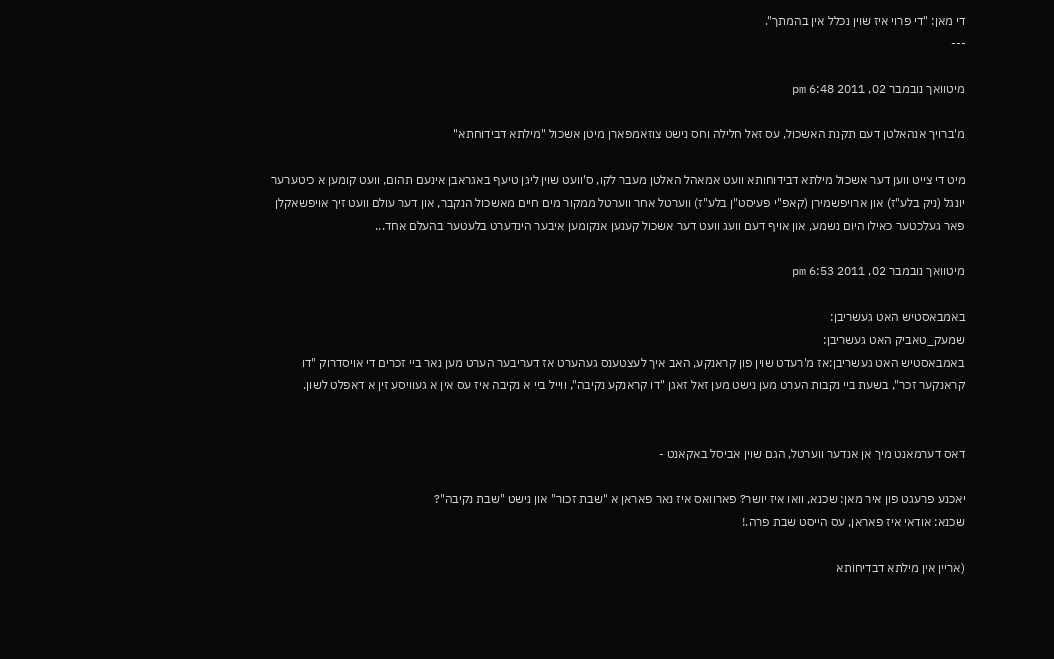די מאן: "די פרוי איז שוין נכלל אין בהמתך".
---

מיטוואך נובמבר 02, 2011 6:48 pm

מ'ברויך אנהאלטן דעם תקנת האשכול, עס זאל חלילה וחס נישט צוזאמפארן מיטן אשכול "מילתא דבידוחתא"

מיט די צייט ווען דער אשכול מילתא דבידוחותא וועט אמאהל האלטן מעבר לקו, ס'וועט שוין ליגן טיעף באגראבן אינעם תהום, וועט קומען א כיטערער יונגל (ניק בלע"ז) און ארויפשמירן (קאפ"י פעיסט"ן בלע"ז) ווערטל אחר ווערטל ממקור מים חיים מאשכול הנקבר, און דער עולם וועט זיך אויפשאקלן פאר געלכטער כאילו היום נשמע, און אויף דעם וועג וועט דער אשכול קענען אנקומען איבער הינדערט בלעטער בהעלם אחד...

מיטוואך נובמבר 02, 2011 6:53 pm

באמבאסטיש האט געשריבן:
שמעק_טאביק האט געשריבן:
באמבאסטיש האט געשריבן:אז מ'רעדט שוין פון קראנקע, האב איך לעצטענס געהערט אז דעריבער הערט מען נאר ביי זכרים די אויסדרוק "דו קראנקער זכר", בשעת ביי נקבות הערט מען נישט מען זאל זאגן "דו קראנקע נקיבה", ווייל ביי א נקיבה איז עס אין א געוויסע זין א דאפלט לשון.


דאס דערמאנט מיך אן אנדער ווערטל, הגם שוין אביסל באקאנט -

יאכנע פרעגט פון איר מאן: שכנא, וואו איז יושר? פארוואס איז נאר פאראן א "שבת זכור" און נישט "שבת נקיבה"?
שכנא: אודאי איז פאראן, עס הייסט שבת פרה.!

(אריין אין מילתא דבדיחותא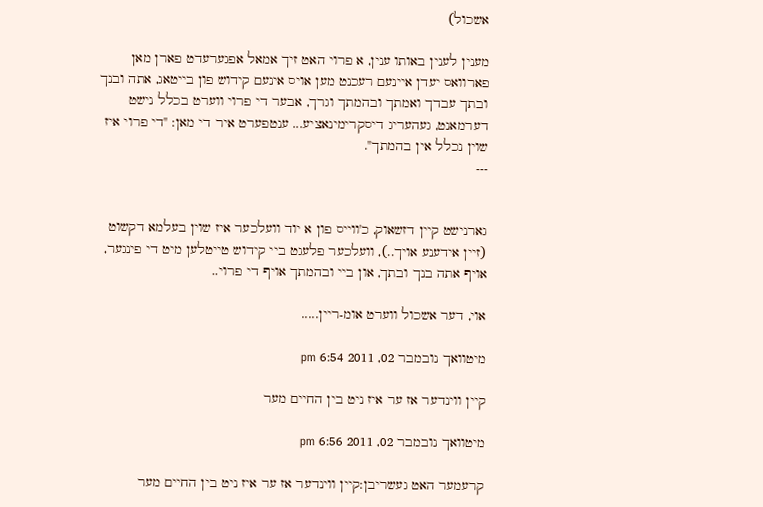אשכול)

מענין לענין באותו ענין, א פרוי האט זיך אמאל אפגערעדט פארן מאן פארוואס יעדן איינעם רעכנט מען אויס אינעם קידוש פון בייטאג, אתה ובנך ובתך עבדך ואמתך ובהמתך וגרך, אבער די פרוי ווערט בכלל נישט דערמאנט, געהעריג דיסקרימינאציע... ענטפערט איר די מאן: "די פרוי איז שוין נכלל אין בהמתך".
---


גארנישט קיין דזשאוק, כ'ווייס פון א יוד וועלכער איז שוין בעלמא דקשוט (זיין אידענע אויך..), וועלכער פלעגט ביי קידוש טייטלען מיט די פינגער, אויף אתה בנך ובתך, און ביי ובהמתך אויף די פרוי..

אוי, דער אשכול ווערט אומ-ריין.....

מיטוואך נובמבר 02, 2011 6:54 pm

קיין ווינדער אז ער איז ניט בין החיים מער

מיטוואך נובמבר 02, 2011 6:56 pm

קרעמער האט געשריבן:קיין ווינדער אז ער איז ניט בין החיים מער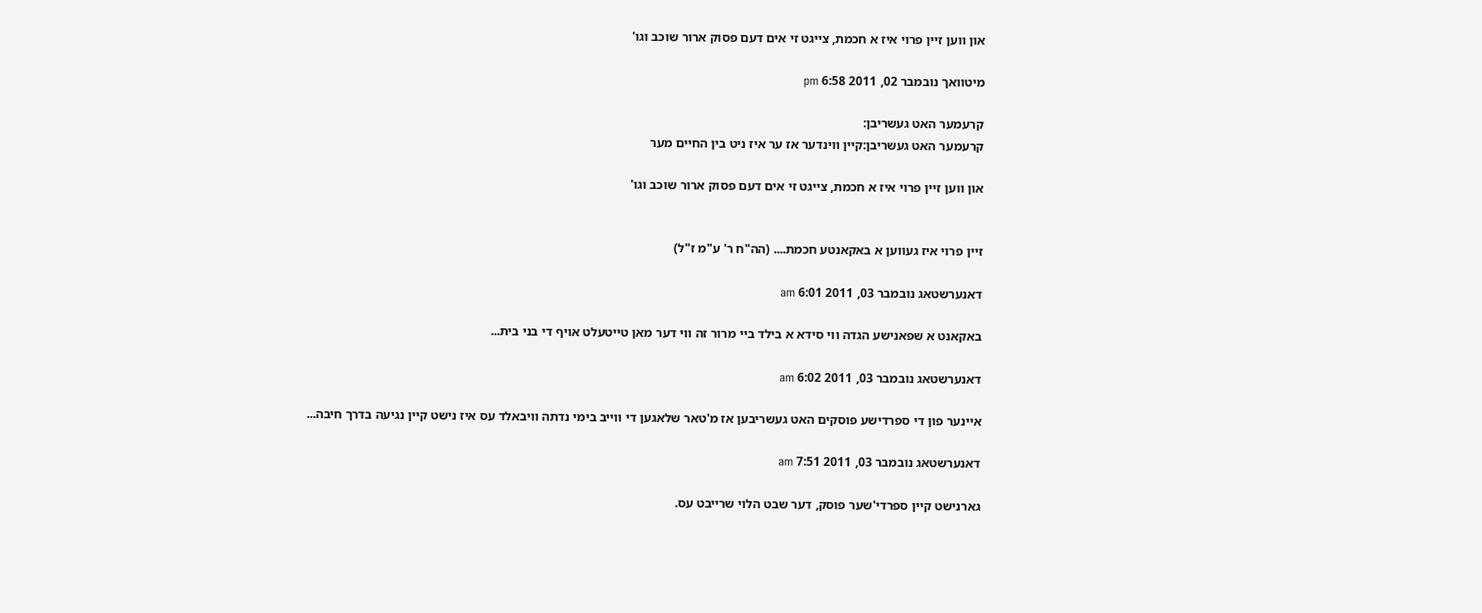און ווען זיין פרוי איז א חכמת, צייגט זי אים דעם פסוק ארור שוכב וגו'

מיטוואך נובמבר 02, 2011 6:58 pm

קרעמער האט געשריבן:
קרעמער האט געשריבן:קיין ווינדער אז ער איז ניט בין החיים מער

און ווען זיין פרוי איז א חכמת, צייגט זי אים דעם פסוק ארור שוכב וגו'


זיין פרוי איז געווען א באקאנטע חכמת.... (הה"ח ר' ע"מ ז"ל)

דאנערשטאג נובמבר 03, 2011 6:01 am

באקאנט א שפאנישע הגדה ווי סידא א בילד ביי מרור זה ווי דער מאן טייטעלט אויף די בני בית...

דאנערשטאג נובמבר 03, 2011 6:02 am

איינער פון די ספרדישע פוסקים האט געשריבען אז מ'טאר שלאגען די ווייב בימי נדתה וויבאלד עס איז נישט קיין נגיעה בדרך חיבה...

דאנערשטאג נובמבר 03, 2011 7:51 am

גארנישט קיין ספרדי'שער פוסק, דער שבט הלוי שרייבט עס.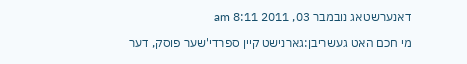דאנערשטאג נובמבר 03, 2011 8:11 am

מי חכם האט געשריבן:גארנישט קיין ספרדי'שער פוסק, דער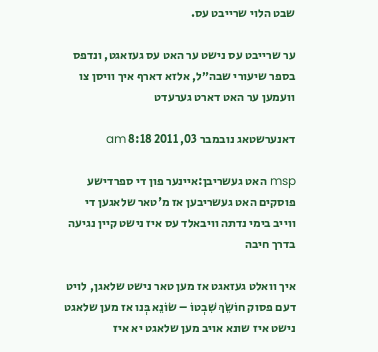שבט הלוי שרייבט עס.

ער שרייבט עס נישט ער האט עס געזאגט, ונדפס בספר שיעורי שבה״ל, אלזא דארף איך וויסן צו וועמען ער האט דארט גערעדט

דאנערשטאג נובמבר 03, 2011 8:18 am

msp האט געשריבן:איינער פון די ספרדישע פוסקים האט געשריבען אז מ'טאר שלאגען די ווייב בימי נדתה וויבאלד עס איז נישט קיין נגיעה בדרך חיבה

איך וואלט געזאגט אז מען טאר נישט שלאגן, לויט דעם פסוק חוֹשֵׂךְ שִׁבְטוֹ – שׂוֹנֵא בְּנו אז מען שלאגט נישט איז שונא אויב מען שלאגט יא איז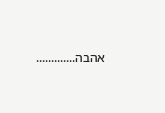אהבה.............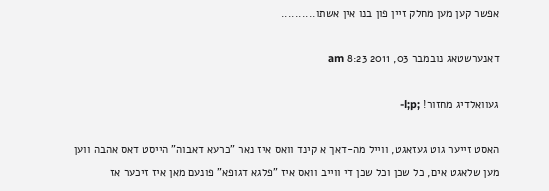אפשר קען מען מחלק זיין פון בנו אין אשתו..........

דאנערשטאג נובמבר 03, 2011 8:23 am

געוואלדיג מחזור! ;l;p-

האסט זייער גוט געזאגט, ווייל מה-דאך א קינד וואס איז נאר "כרעא דאבוה" הייסט דאס אהבה ווען מען שלאגט אים, כל שכן וכל שכן די ווייב וואס איז "פלגא דגופא" פונעם מאן איז זיכער אז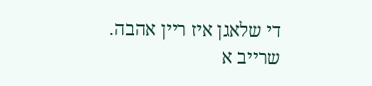די שלאגן איז ריין אהבה.
שרייב א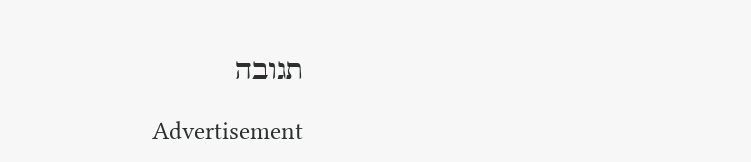תגובה

Advertisement